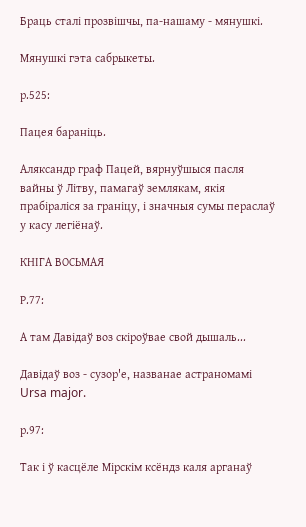Браць сталі прозвішчы, па-нашаму - мянушкі.

Мянушкі гэта сабрыкеты.

р.525:

Пацея бараніць.

Аляксандр граф Пацей, вярнуўшыся пасля вайны ў Літву, памагаў землякам, якія прабіраліся за граніцу, і значныя сумы пераслаў у касу легіёнаў.

КНІГА ВОСЬМАЯ

Р.77:

А там Давідаў воз скіроўвае свой дышаль...

Давідаў воз - сузор'е, названае астраномамі Ursa major.

р.97:

Так і ў касцёле Мірскім ксёндз каля арганаў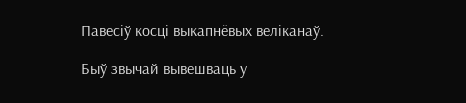Павесіў косці выкапнёвых веліканаў.

Быў звычай вывешваць у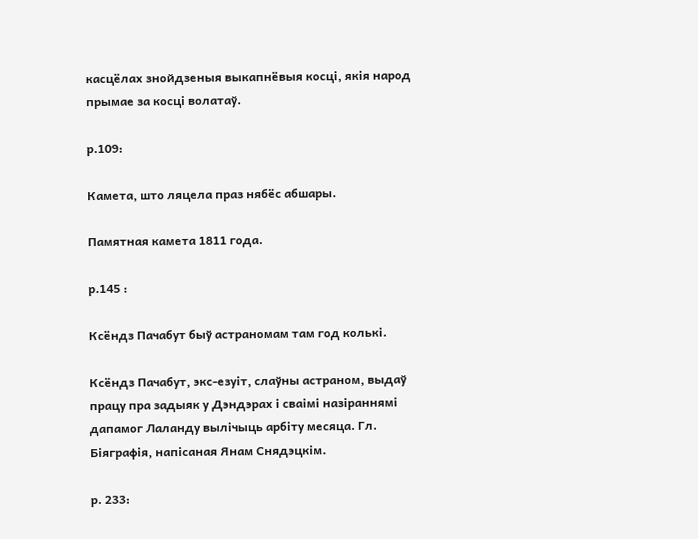касцёлах знойдзеныя выкапнёвыя косці, якія народ прымае за косці волатаў.

р.109:

Камета, што ляцела праз нябёс абшары.

Памятная камета 1811 года.

р.145 :

Ксёндз Пачабут быў астраномам там год колькі.

Ксёндз Пачабут, экс-езуіт, слаўны астраном, выдаў працу пра задыяк у Дэндэрах і сваімі назіраннямі дапамог Лаланду вылічыць арбіту месяца. Гл. Біяграфія, напісаная Янам Снядэцкім.

р. 233: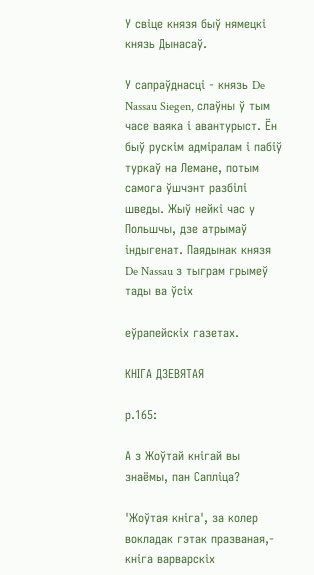У свіце князя быў нямецкі князь Дынасаў.

У сапраўднасці - князь De Nassau Siegen, слаўны ў тым часе ваяка і авантурыст. Ён быў рускім адміралам і пабіў туркаў на Лемане, потым самога ўшчэнт разбілі шведы. Жыў нейкі час у Польшчы, дзе атрымаў індыгенат. Паядынак князя De Nassau з тыграм грымеў тады ва ўсіх

еўрапейскіх газетах.

КНІГА ДЗЕВЯТАЯ

р.165:

А з Жоўтай кнігай вы знаёмы, пан Сапліца?

'Жоўтая кніга', за колер вокладак гэтак празваная,- кніга варварскіх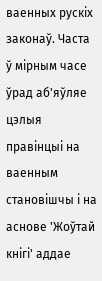ваенных рускіх законаў. Часта ў мірным часе ўрад аб'яўляе цэлыя правінцыі на ваенным становішчы і на аснове 'Жоўтай кнігі' аддае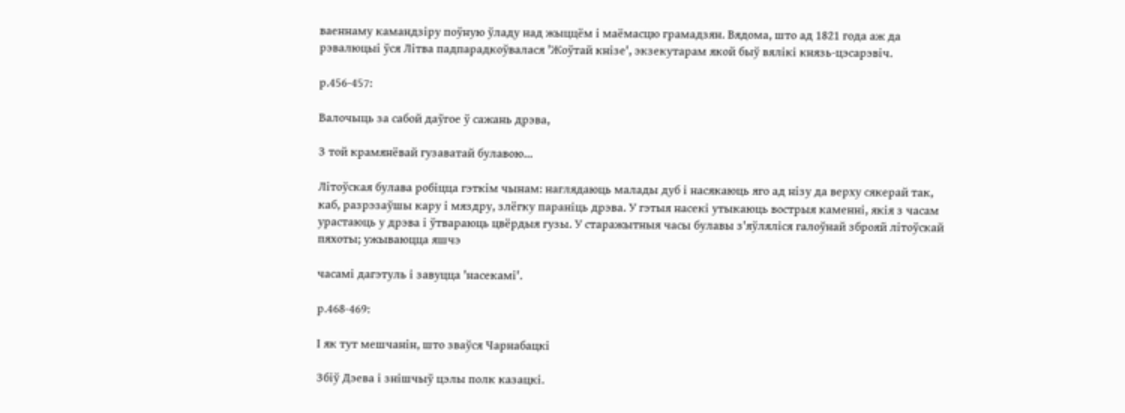ваеннаму камандзіру поўную ўладу над жыццём і маёмасцю грамадзян. Вядома, што ад 1821 года аж да рэвалюцыі ўся Літва падпарадкоўвалася 'Жоўтай кнізе', экзекутарам якой быў вялікі князь-цэсарэвіч.

р.456-457:

Валочыць за сабой даўгое ў сажань дрэва,

З той крамянёвай гузаватай булавою...

Літоўская булава робіцца гэткім чынам: наглядаюць малады дуб і насякаюць яго ад нізу да верху сякерай так, каб, разрэзаўшы кару і мяздру, злёгку параніць дрэва. У гэтыя насекі утыкаюць вострыя каменні, якія з часам урастаюць у дрэва і ўтвараюць цвёрдыя гузы. У старажытныя часы булавы з'яўляліся галоўнай зброяй літоўскай пяхоты; ужываюцца яшчэ

часамі дагэтуль і завуцца 'насекамі'.

р.468-469:

І як тут мешчанін, што зваўся Чарнабацкі

Збіў Дэева і знішчыў цэлы полк казацкі.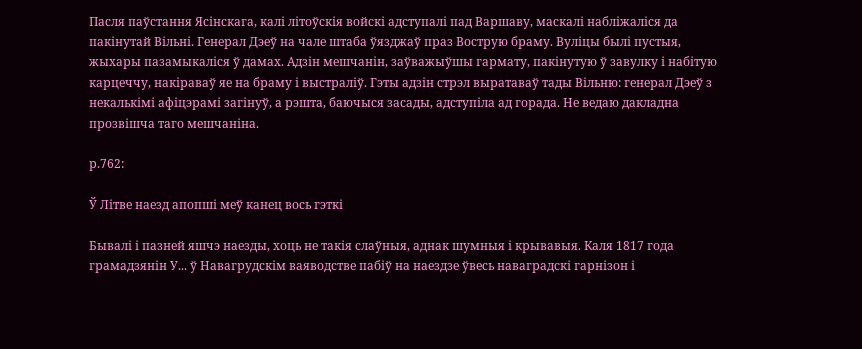Пасля паўстання Ясінскага, калі літоўскія войскі адступалі пад Варшаву, маскалі набліжаліся да пакінутай Вільні. Генерал Дэеў на чале штаба ўязджаў праз Вострую браму. Вуліцы былі пустыя, жыхары пазамыкаліся ў дамах. Адзін мешчанін, заўважыўшы гармату, пакінутую ў завулку і набітую карцеччу, накіраваў яе на браму і выстраліў. Гэты адзін стрэл выратаваў тады Вільню: генерал Дэеў з некалькімі афіцэрамі загінуў, а рэшта, баючыся засады, адступіла ад горада. Не ведаю дакладна прозвішча таго мешчаніна.

р.762:

Ў Літве наезд апопші меў канец вось гэткі

Бывалі і пазней яшчэ наезды, хоць не такія слаўныя, аднак шумныя і крывавыя. Каля 1817 года грамадзянін У... ў Навагрудскім ваяводстве пабіў на наездзе ўвесь наваградскі гарнізон і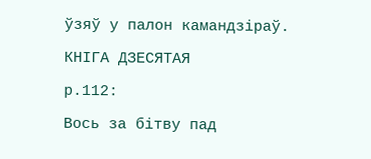ўзяў у палон камандзіраў.

КНІГА ДЗЕСЯТАЯ

р.112:

Вось за бітву пад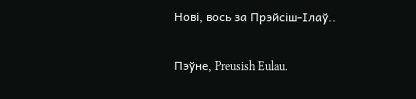Нові, вось за Прэйсіш-Ілаў..

Пэўне, Preusish Eulau.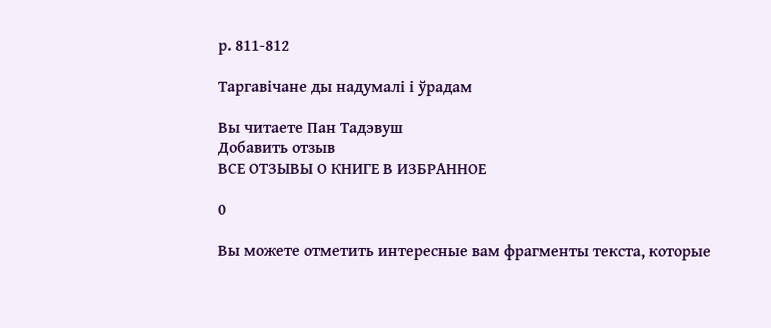р. 811-812

Таргавічане ды надумалі і ўрадам

Вы читаете Пан Тадэвуш
Добавить отзыв
ВСЕ ОТЗЫВЫ О КНИГЕ В ИЗБРАННОЕ

0

Вы можете отметить интересные вам фрагменты текста, которые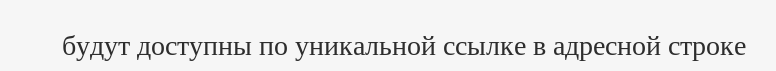будут доступны по уникальной ссылке в адресной строке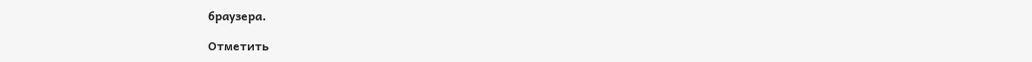браузера.

Отметить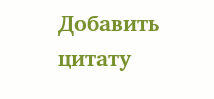Добавить цитату